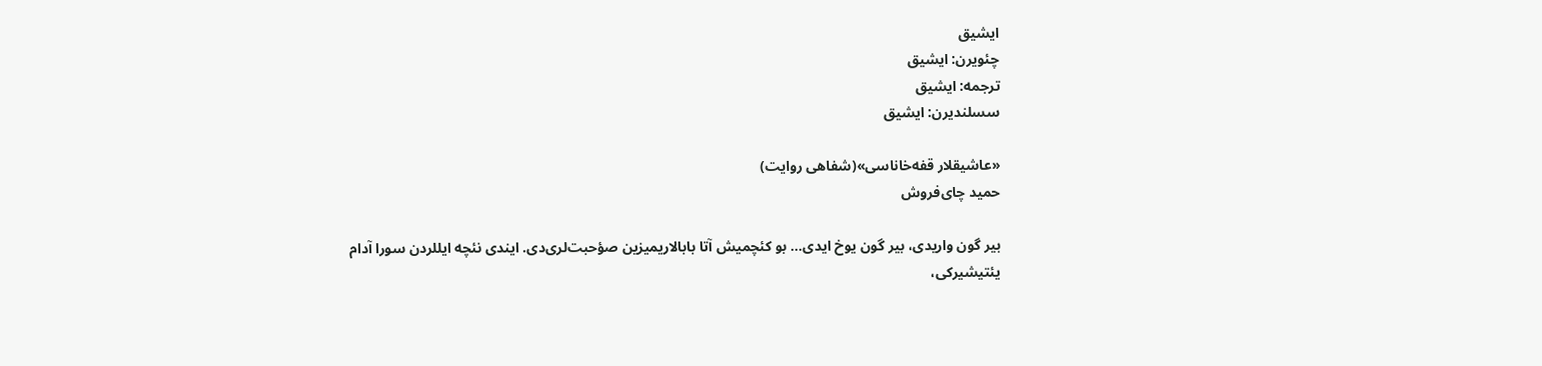ایشیق
چئویرن: ایشیق
ترجمه: ایشیق
سسلندیرن: ایشیق

«عاشیقلار قفه‌خاناسی»(شفاهی روایت)
حمید چای‌فروش

بیر گون واریدی، بیر گون یوخ ایدی… بو کئچمیش آتا بابالاریمیزین صؤحبت‌لری‌دی. ایندی نئچه ایللردن سورا آدام یئتیشیرکی،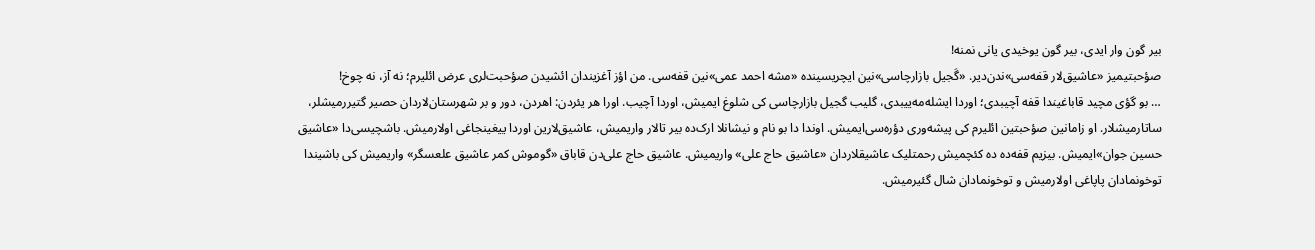بیر گون وار ایدی، بیر گون یوخیدی یانی نمنه!
صؤحبتیمیز «عاشیق‌لار قفه‌سی»ندن‌دیر. «گَجیل بازارچاسی»نین ایچریسینده «مشه احمد عمی»نین قفه‌سی. من اؤز آغزیندان ائشیدن صؤحبت‌لری عرض ائلیرم؛ نه آز، نه چوخ!
… بو گؤی مچید قاباغیندا قفه آچیبدی؛ اوردا ایشله‌مه‌ییبدی، گلیب گجیل بازارچاسی کی شلوغ ایمیش، اوردا آچیب. اورا هر یئردن: اهردن، دور و بر شهرستان‌لاردان حصیر گتیررمیشلر، ساتارمیشلار. او زامانین صؤحبتین ائلیرم کی پیشه‌وری دؤره‌سی‌ایمیش. اوندا دا بو نام و نیشانلا ارک‌ده بیر تالار واریمیش، عاشیق‌لارین اوردا ییغینجاغی اولارمیش. باشچیسی‌دا «عاشیق حسین جوان»ایمیش. بیزیم قفه‌ده ده کئچمیش رحمتلیک عاشیقلاردان «عاشیق حاج علی» واریمیش. عاشیق حاج علی‌دن قاباق «گوموش کمر عاشیق علعسگر» واریمیش کی باشیندا توخونمادان پاپاغی اولارمیش و توخونمادان شال گئیرمیش.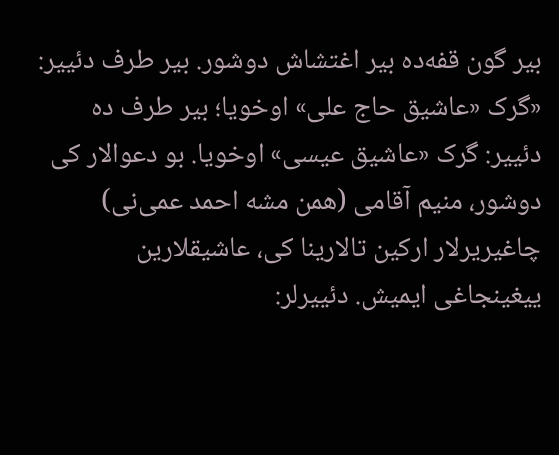بیر گون قفه‌ده بیر اغتشاش دوشور. بیر طرف دئییر: «گرک «عاشیق حاج علی» اوخویا؛ بیر طرف ده دئییر: گرک «عاشیق عیسی» اوخویا. بو دعوالار کی دوشور، منیم آقامی (همن مشه احمد عمی‌نی) چاغیریرلار ارکین تالارینا کی، عاشیقلارین ییغینجاغی ایمیش. دئییرلر: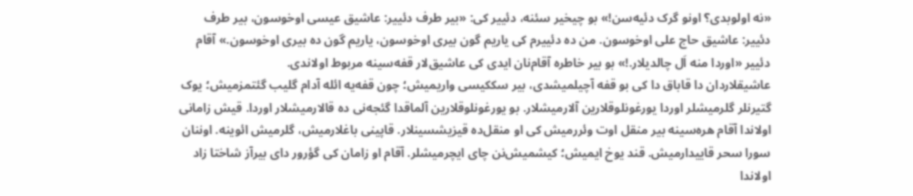«نه اولوبدی؟ اونو گرک دئیه‌سن!» بو چیخیر سئنه، دئییر کی: «بیر طرف دئییر: عاشیق عیسی اوخوسون، بیر طرف دئییر: عاشیق حاج علی اوخوسون. من ده دئییرم کی یاریم‌ گون بیری اوخوسون، یاریم گون ده بیری اوخوسون.» آقام دئییر «اوردا منه اَل چالدیلار.!» بو بیر خاطره آقام‌نان ایدی کی عاشیق‌لار قفه‌سینه مربوط اولاندی.
عاشیقلاردان دا قاباق دا کی بو قفه آچیلمیشدی، بیر سککیسی واریمیش؛ چون قفه‌یه ائله آدام گلیب گئتمزمیش؛ یوک گتیرنلر گلرمیشلر اوردا یورغونلوقلارین آلارمیشلار. بو یورغونلوقلارین آلماقدا گئجه‌نی ده قالارمیشلار اوردا. قیش زامانی اولاندا آقام هره‌سینه بیر منقل اوت وئررمیش کی او منقل‌ده قیزیشسینلار. قاپینی باغلارمیش، گلرمیش ائوینه. اوننان سورا سحر قاییدارمیش. قند یوخ ایمیش؛ کیشمیش‌نن چای ایچرمیشلر. آقام او زامان کی گؤرور دای بیرآز شاختا زاد اولاندا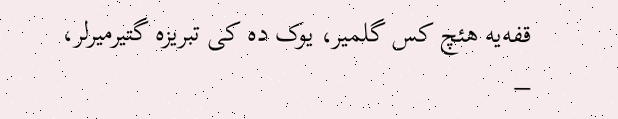قفه‌یه هئچ کس گلمیر، یوک ده کی تبریزه گتیرمیرلر، –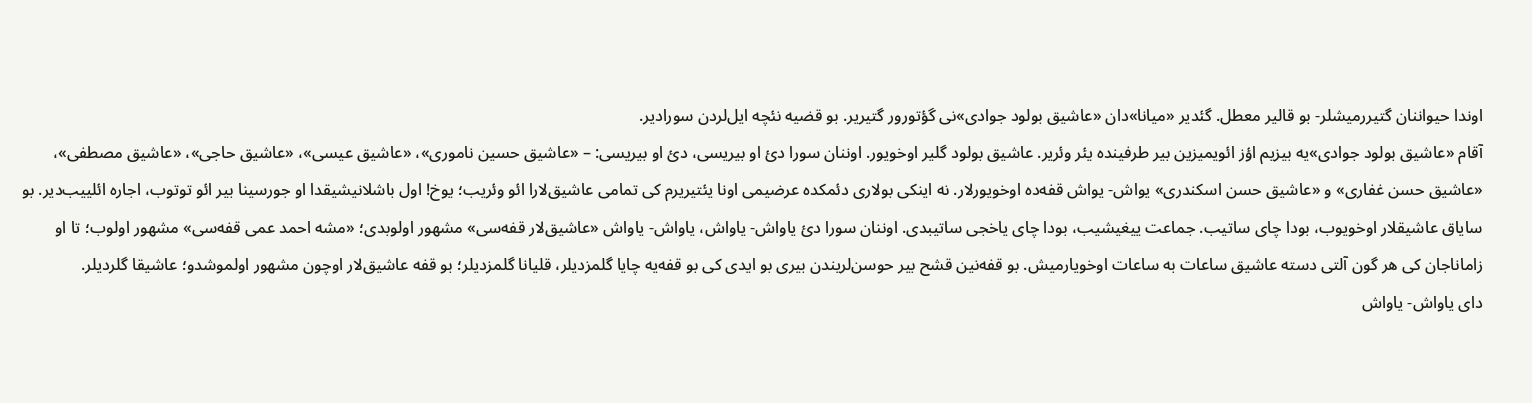اوندا حیواننان گتیررمیشلر- بو قالیر معطل. گئدیر «میانا»دان «عاشیق بولود جوادی»نی گؤتورور گتیریر. بو قضیه نئچه ایل‌لردن سورادیر.
آقام «عاشیق بولود جوادی»یه بیزیم اؤز ائویمیزین بیر طرفینده یئر وئریر. عاشیق بولود گلیر اوخویور. اوننان سورا دئ او بیریسی، دئ او بیریسی: – «عاشیق حسین ناموری»، «عاشیق عیسی»، «عاشیق حاجی»، «عاشیق مصطفی»، «عاشیق حسن غفاری» و «عاشیق حسن اسکندری» یواش- یواش قفه‌ده اوخویورلار. نه اینکی بولاری دئمکده عرضیمی اونا یئتیریرم کی تمامی عاشیق‌لارا ائو وئریب؛ یوخ! اول باشلانیشیقدا او جورسینا بیر ائو توتوب، اجاره ائلییب‌دیر. بو سایاق عاشیقلار اوخویوب، بودا چای ساتیب. جماعت ییغیشیب، بودا چای یاخجی ساتیبدی. اوننان سورا دئ یاواش- یاواش، یاواش- یاواش «عاشیق‌لار قفه‌سی» مشهور اولوبدی؛ «مشه احمد عمی قفه‌سی» مشهور اولوب؛ تا او زاماناجان کی هر گون آلتی دسته عاشیق ساعات به ساعات اوخویارمیش. بو قفه‌نین قشح بیر حوسن‌لریندن بیری بو ایدی کی بو قفه‌یه چایا گلمزدیلر، قلیانا گلمزدیلر؛ بو قفه عاشیق‌لار اوچون مشهور اولموشدو؛ عاشیقا گلردیلر.
دای یاواش- یاواش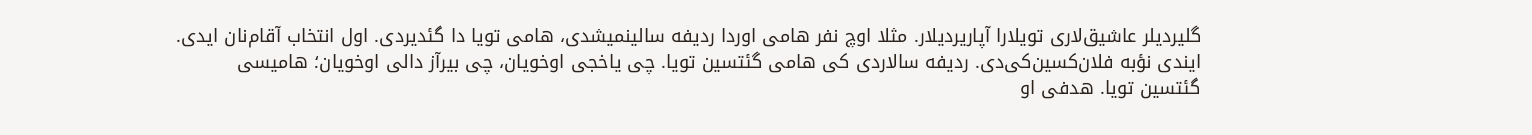گلیردیلر عاشیق‌لاری تویلارا آپاریردیلار. مثلا اوچ نفر هامی اوردا ردیفه سالینمیشدی، هامی تویا دا گئدیردی. اول انتخاب آقام‌نان ایدی. ایندی نؤبه فلان‌کسین‌کی‌دی. ردیفه سالاردی کی هامی گئتسین تویا. چی یاخجی اوخویان، چی بیرآز دالی اوخویان؛ هامیسی گئتسین تویا. هدفی او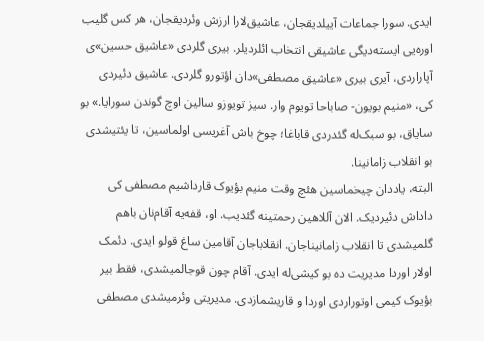ایدی. سورا جماعات آییلدیقجان، عاشیق‌لارا ارزش وئردیقجان، هر کس گلیب اوره‌یی ایسته‌دیگی عاشیقی انتخاب ائلردیلر. بیری گلردی «عاشیق حسین»ی آپاراردی، آیری بیری «عاشیق مصطفی»دان اؤتورو گلردی. عاشیق دئیردی کی، «منیم بویون- صاباحا تویوم وار. سیز تویوزو سالین اوچ گوندن سورایا.» بو سایاق، بو سبک‌له گئدردی قاباغا؛ چوخ باش آغریسی اولماسین، تا یئتیشدی بو انقلاب زامانینا.
البته، یاددان چیخماسین هئچ وقت منیم بؤیوک قارداشیم مصطفی کی داداش دئیردیک. الان آللاهین رحمتینه گئدیب. او، قفه‌یه آقام‌نان باهم گلمیشدی تا انقلاب زامانیناجان. انقلاباجان آقامین ساغ قولو ایدی. دئمک اولار اوردا مدیریت ده بو کیشی‌له ایدی. آقام چون قوجالمیشدی، فقط بیر بؤیوک کیمی اوتوراردی اوردا و قاریشمازدی. مدیریتی وئرمیشدی مصطفی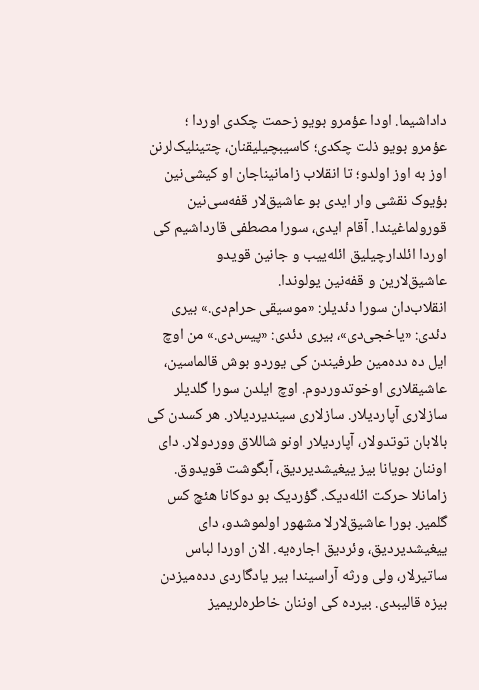داداشیما. اودا عؤمرو بویو زحمت چکدی اوردا ؛ عؤمرو بویو ذلت چکدی؛ کاسیبچیلیقنان، چتینلیک‌لرنن اوز به اوز اولدو؛ تا انقلاب زامانیناجان او کیشی‌نین بؤیوک نقشی وار ایدی بو عاشیق‌لار قفه‌سی‌نین قورولماغیندا. آقام ایدی، سورا مصطفی قارداشیم کی اوردا ائلدارچیلیق ائله‌ییب و جانین قویدو عاشیق‌لارین و قفه‌نین یولوندا.
انقلاب‌دان سورا دئدیلر: «موسیقی حرام‌دی.» بیری دئدی: «یاخجی‌دی»، بیری دئدی: «پیس‌دی.» من اوچ ایل ده دده‌مین طرفیندن کی یوردو بوش قالماسین، عاشیقلاری اوخوتدوردوم. اوچ ایلدن سورا گلدیلر سازلاری آپاردیلار. سازلاری سیندیردیلار. هر کسدن کی بالابان توتدولار، آپاردیلار اونو شاللاق ووردولار. دای اوننان بویانا بیز ییغیشدیردیق، آبگوشت قویدوق. زامانلا حرکت ائله‌دیک. گؤردیک بو دوکانا هئچ کس گلمیر. بورا عاشیق‌لارلا مشهور اولموشدو، دای ییغیشدیردیق، وئردیق اجاره‌یه. الان اوردا لباس ساتیرلار، ولی ورثه آراسیندا بیر یادگاردی دده‌میزدن بیزه قالیبدی. بیرده کی اوننان خاطره‌لریمیز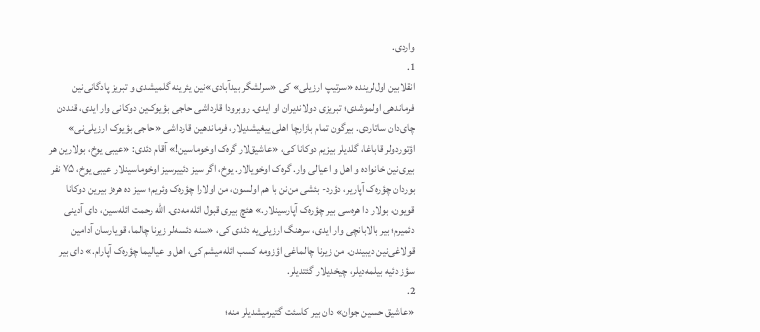واردی.
1.
انقلابین اول‌لرینده «سرتیپ ارزیلی» کی «سرلشگر بیدآبادی»نین یئرینه گلمیشدی و تبریز پادگانی‌نین فرماندهی اولموشدی؛ تبریزی دولاندیران او ایدی. روبرودا قارداشی حاجی بؤیوک‌ین دوکانی وار ایدی، قنددن چای‌دان ساتاردی. بیرگون تمام بازارچا اهلی ییغیشدیلار، فرماندهین قارداشی «حاجی بؤیوک ارزیلی‌نی» اؤتوردولر قاباغا، گلدیلر بیزیم دوکانا کی، «عاشیق‌لار گره‌ک اوخوماسین!» آقام دئدی: «عیبی یوخ، بولارین هر بیری‌نین خانواده و اهل و اعیالی وار. گره‌ک اوخویالار. یوخ، اگر سیز دئییرسیز اوخوماسینلار عیبی یوخ، ۷۵ نفر بوردان چؤره‌ک آپاریر، دؤرد- بئشی من‌نن با هم اولسون، من اولارا چؤره‌ک وئریم؛ سیز ده هره‌ز بیرین دوکانا قویون، بولار دا هره‌سی بیر چؤره‌ک آپارسینلار.» هئچ بیری قبول ائله‌مه‌دی. الله رحمت ائله‌سین، دای آدینی دئمیرم؛ بیر بالابانچی وار ایدی، سرهنگ ارزیلی‌یه دئدی کی، «سنه دئسه‌لر زیرنا چالما، قویارسان آدامین قولاغی‌نین دیبیندن. من زیرنا چالماغی اؤزومه کسب ائله‌میشم کی، اهل و عیالیما چؤره‌ک آپارام.» دای بیر سؤز دئیه بیلمه‌دیلر، چیخدیلار گئتدیلر.
2.
«عاشیق حسین جوان» دان بیر کاسئت گتیرمیشدیلر منه؛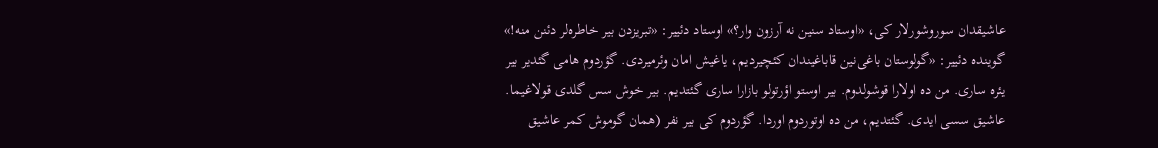عاشیقدان سوروشورلار کی، «اوستاد سنین نه آرزون وار؟» اوستاد دئییر: «تبریزدن بیر خاطره‌لر دئنن منه!» گوینده دئییر: «گولوستان باغی‌نین قاباغیندان کئچیردیم، یاغیش امان وئرمیردی. گؤردوم هامی گئدیر بیر یئره ساری. من ده اولارا قوشولدوم. بیر اوستو اؤرتولو بازارا ساری گئتدیم. بیر خوش سس گلدی قولاغیما. عاشیق سسی‌ ایدی. گئتدیم، من ده اوتوردوم اوردا. گؤردوم کی بیر نفر (همان گوموش کمر عاشیق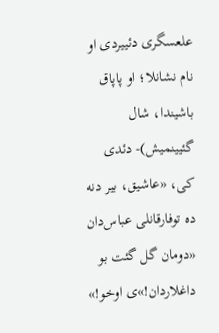علعسگری دئییردی او نام نشانلا؛ او پاپاق باشیندا، شال گئیینمیش)- دئدی کی، «عاشیق، بیر دنه ده توفارقانلی عباس‌دان «دومان گل گئت بو داغلاردان!»ی اوخو!»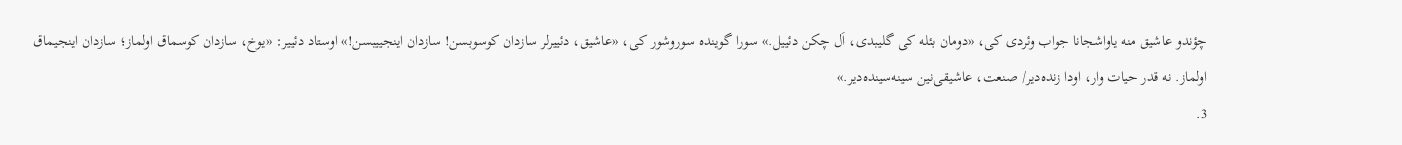چؤندو عاشیق منه یاواشجانا جواب وئردی کی، «دومان بئله کی گلیبدی، اَل چکن دئییل.» سورا گوینده سوروشور کی، «عاشیق، دئییرلر سازدان کوسوبسن! سازدان اینجییبسن!» اوستاد دئییر: «یوخ، سازدان کوسماق اولماز؛ سازدان اینجیماق اولماز. نه قدر حیات وار، اودا زنده‌دیر/ صنعت، عاشیقی‌نین سینه‌سینده‌دیر.»
3.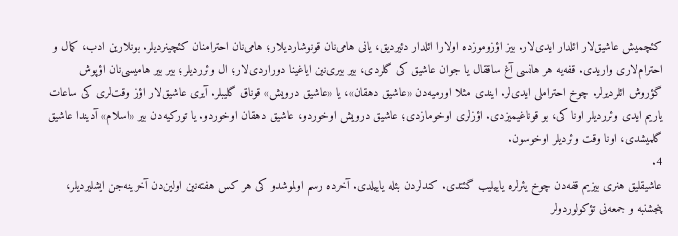کئچمیش عاشیق‌لار ائلدار ایدی‌لار. بیز اؤزوموزده اولارا ائلدار دئیردیق، یانی هامی‌نان قونوشاردیلار؛ هامی‌نان‌ احترامنان کئچینردیلر. بونلارین ادب، کمال و احترام‌لاری واریدی. قفه‌یه هر هانسی آغ ساققال یا جوان عاشیق کی گلردی، بیر بیری‌نین ایاغینا دوراردی‌لار؛ ال وئرردیلر؛ بیر بیر هامیسی‌نان اؤپوش گؤروش ائلردیرلر. چوخ احتراملی ایدی‌لر. ایندی مثلا اورمیه‌دن «عاشیق دهقان»، یا «عاشیق درویش» قوناق گلیبلر. آیری عاشیق‌لار اؤز وقت‌لری کی ساعات یاریم ایدی وئرردیلر اونا کی، بو قوناغیمیزدی. اؤزلری اوخومازدی؛ عاشیق درویش اوخوردو، عاشیق دهقان اوخوردو. یا تورکیه‌دن بیر «اسلام» آدیندا عاشیق گلمیشدی، اونا وقت وئردیلر اوخوسون.
4.
عاشیقلیق هنری بیزیم قفه‌دن چوخ یئرلره یاییلیب گئتدی. کندلردن بئله یاییلدی. آخرده رسم اولموشدو کی هر کس هفته‌نین اولین‌دن آخرینه‌جن ایشلیردیلر، پنجشنبه و جمعه‌نی تؤکولوردولر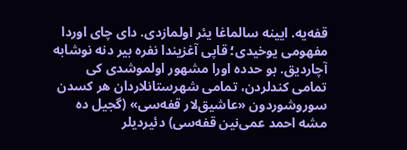قفه‌یه. ایینه سالماغا یئر اولمازدی. دای چای اوردا مفهومی یوخیدی؛ قاپی آغزیندا نفره بیر دنه نوشابه آچاردیق. بو حدده اورا مشهور اولموشدی کی تمامی کندلردن، تمامی شهرستانلاردان هر کسدن سوروشوردون «عاشیق‌لار قفه‌سی» (گجیل ده مشه احمد عمی‌نین قفه‌سی) دئیردیلر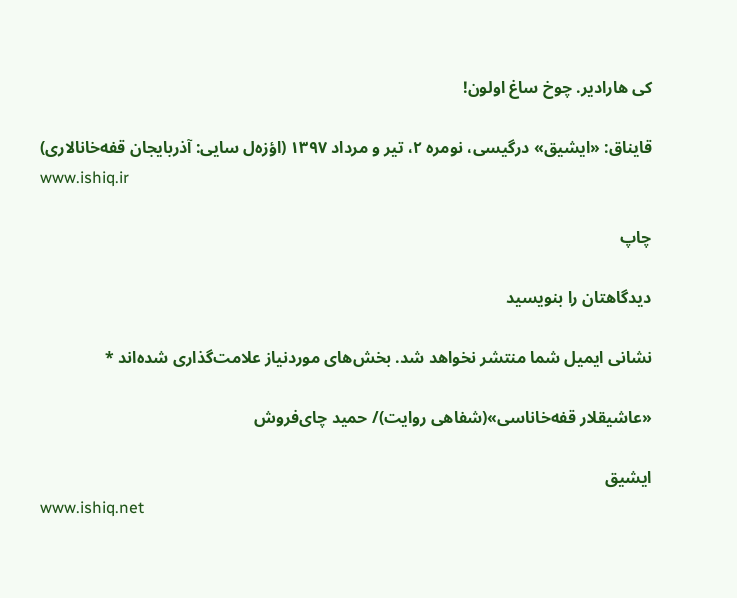کی هارادیر. چوخ ساغ اولون!

قایناق: «ایشیق» درگیسی، نومره ۲، تیر و مرداد ۱۳۹۷ (اؤزه‌ل سایی: آذربایجان قفه‌خانالاری)
www.ishiq.ir

چاپ

دیدگاهتان را بنویسید

نشانی ایمیل شما منتشر نخواهد شد. بخش‌های موردنیاز علامت‌گذاری شده‌اند *

«عاشیقلار قفه‌خاناسی»(شفاهی روایت)/ حمید چای‌فروش

ایشیق
www.ishiq.net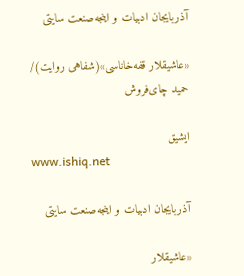آذربایجان ادبیات و اینجه‌صنعت سایتی

«عاشیقلار قفه‌خاناسی»(شفاهی روایت)/ حمید چای‌فروش

ایشیق
www.ishiq.net

آذربایجان ادبیات و اینجه‌صنعت سایتی

«عاشیقلار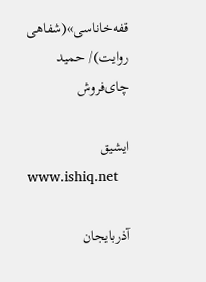قفه‌خاناسی»(شفاهی روایت)/ حمید چای‌فروش

ایشیق
www.ishiq.net

آذربایجان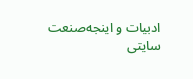ادبیات و اینجه‌صنعت سایتی